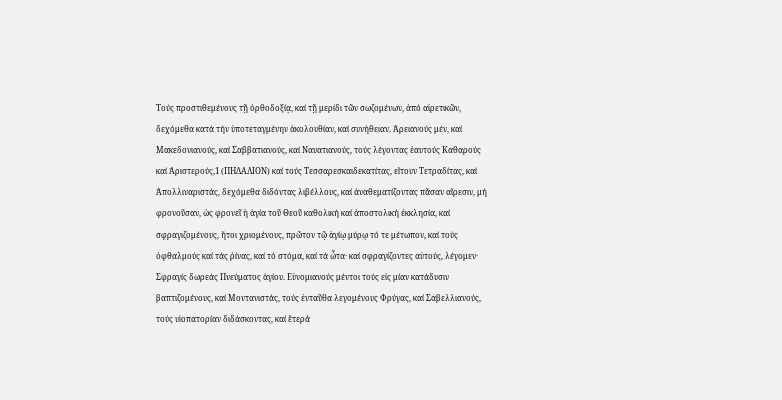Τούς προστιθεμένους τῇ ὀρθοδοξίᾳ, καί τῇ μερίδι τῶν σωζομένων, ἀπό αἱρετικῶν, δεχόμεθα κατά τήν ὑποτεταγμένην ἀκολουθίαν, καί συνήθειαν. Ἀρειανούς μέν, καί Μακεδονιανούς, καί Σαββατιανούς, καί Ναυατιανούς, τούς λέγοντας ἑαυτούς Καθαρούς καί Ἀριστερούς,1 (ΠΗΔΑΛΙΟΝ) καί τούς Τεσσαρεσκαιδεκατίτας, εἴτουν Τετραδίτας, καί Ἀπολλιναριστάς, δεχόμεθα διδόντας λιβέλλους, καί ἀναθεματίζοντας πᾶσαν αἵρεσιν, μή φρονοῦσαν, ὡς φρονεῖ ἡ ἁγία τοῦ Θεοῦ καθολική καί ἀποστολική ἐκκλησία, καί σφραγιζομένους, ἤτοι χριομένους, πρῶτον τῷ ἁγίῳ μύρῳ τό τε μέτωπον, καί τούς ὀφθαλμούς καί τάς ῥίνας, καί τό στόμα, καί τά ὦτα· καί σφραγίζοντες αὐτούς, λέγομεν· Σφραγίς δωρεάς Πνεύματος ἁγίου. Εὐνομιανούς μέντοι τούς εἰς μίαν κατάδυσιν βαπτιζομένους, καί Μοντανιστάς, τούς ἐνταῦθα λεγομένους Φρύγας, καί Σαβελλιανούς, τούς υἱοπατορίαν διδάσκοντας, καί ἕτερά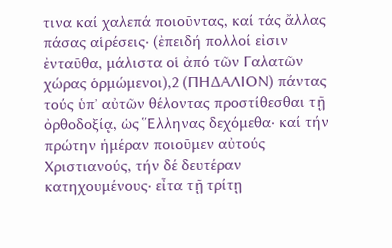τινα καί χαλεπά ποιοῦντας, καί τάς ἄλλας πάσας αἱρέσεις· (ἐπειδή πολλοί εἰσιν ἐνταῦθα, μάλιστα οἱ ἀπό τῶν Γαλατῶν χώρας ὁρμώμενοι),2 (ΠΗΔΑΛΙΟΝ) πάντας τούς ὑπ᾿ αὐτῶν θέλοντας προστίθεσθαι τῇ ὀρθοδοξίᾳ, ὡς Ἕλληνας δεχόμεθα· καί τήν πρώτην ἡμέραν ποιοῦμεν αὐτούς Χριστιανούς, τήν δέ δευτέραν κατηχουμένους· εἶτα τῇ τρίτῃ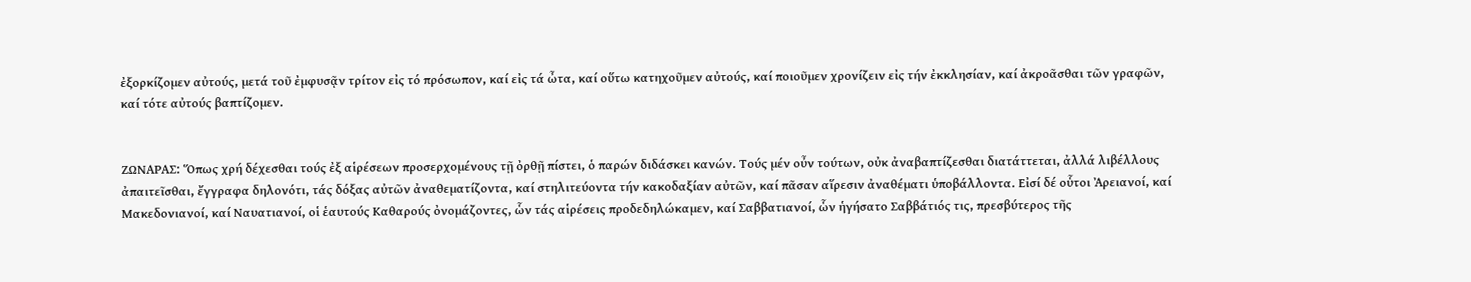ἐξορκίζομεν αὐτούς, μετά τοῦ ἐμφυσᾷν τρίτον εἰς τό πρόσωπον, καί εἰς τά ὦτα, καί οὕτω κατηχοῦμεν αὐτούς, καί ποιοῦμεν χρονίζειν εἰς τήν ἐκκλησίαν, καί ἀκροᾶσθαι τῶν γραφῶν, καί τότε αὐτούς βαπτίζομεν.


ΖΩΝΑΡΑΣ: Ὅπως χρή δέχεσθαι τούς ἐξ αἱρέσεων προσερχομένους τῇ ὀρθῇ πίστει, ὁ παρών διδάσκει κανών. Τούς μέν οὖν τούτων, οὐκ ἀναβαπτίζεσθαι διατάττεται, ἀλλά λιβέλλους ἀπαιτεῖσθαι, ἔγγραφα δηλονότι, τάς δόξας αὐτῶν ἀναθεματίζοντα, καί στηλιτεύοντα τήν κακοδαξίαν αὐτῶν, καί πᾶσαν αἵρεσιν ἀναθέματι ὑποβάλλοντα. Εἰσί δέ οὗτοι Ἀρειανοί, καί Μακεδονιανοί, καί Ναυατιανοί, οἱ ἑαυτούς Καθαρούς ὀνομάζοντες, ὧν τάς αἱρέσεις προδεδηλώκαμεν, καί Σαββατιανοί, ὧν ἡγήσατο Σαββάτιός τις, πρεσβύτερος τῆς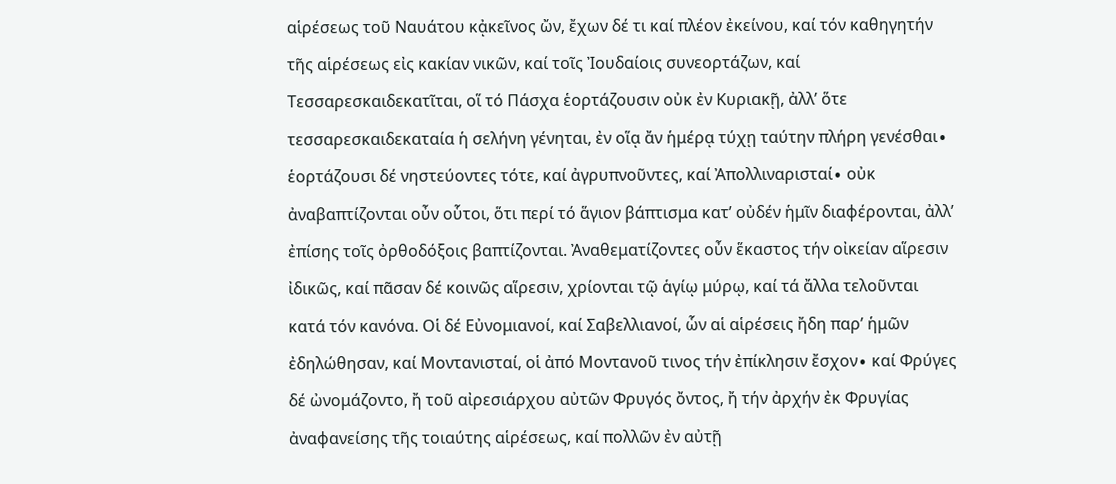αἱρέσεως τοῦ Ναυάτου κᾀκεῖνος ὤν, ἔχων δέ τι καί πλέον ἐκείνου, καί τόν καθηγητήν τῆς αἱρέσεως εἰς κακίαν νικῶν, καί τοῖς Ἰουδαίοις συνεορτάζων, καί Τεσσαρεσκαιδεκατῖται, οἵ τό Πάσχα ἑορτάζουσιν οὐκ ἐν Κυριακῇ, ἀλλ’ ὅτε τεσσαρεσκαιδεκαταία ἡ σελήνη γένηται, ἐν οἵᾳ ἄν ἡμέρᾳ τύχῃ ταύτην πλήρη γενέσθαι∙ ἑορτάζουσι δέ νηστεύοντες τότε, καί ἀγρυπνοῦντες, καί Ἀπολλιναρισταί∙ οὐκ ἀναβαπτίζονται οὖν οὗτοι, ὅτι περί τό ἅγιον βάπτισμα κατ’ οὐδέν ἡμῖν διαφέρονται, ἀλλ’ ἐπίσης τοῖς ὀρθοδόξοις βαπτίζονται. Ἀναθεματίζοντες οὖν ἕκαστος τήν οἰκείαν αἵρεσιν ἰδικῶς, καί πᾶσαν δέ κοινῶς αἵρεσιν, χρίονται τῷ ἁγίῳ μύρῳ, καί τά ἄλλα τελοῦνται κατά τόν κανόνα. Οἱ δέ Εὐνομιανοί, καί Σαβελλιανοί, ὧν αἱ αἱρέσεις ἤδη παρ’ ἡμῶν ἐδηλώθησαν, καί Μοντανισταί, οἱ ἀπό Μοντανοῦ τινος τήν ἐπίκλησιν ἔσχον∙ καί Φρύγες δέ ὠνομάζοντο, ἤ τοῦ αἰρεσιάρχου αὐτῶν Φρυγός ὄντος, ἤ τήν ἀρχήν ἐκ Φρυγίας ἀναφανείσης τῆς τοιαύτης αἱρέσεως, καί πολλῶν ἐν αὐτῇ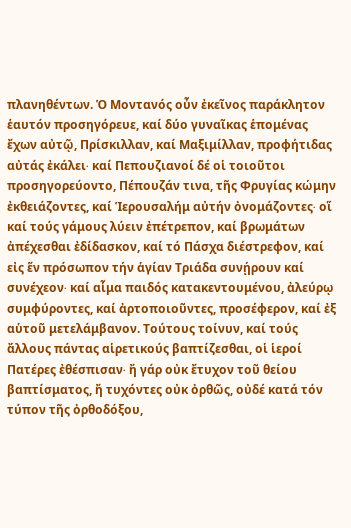πλανηθέντων. Ὁ Μοντανός οὖν ἐκεῖνος παράκλητον ἑαυτόν προσηγόρευε, καί δύο γυναῖκας ἑπομένας ἔχων αὐτῷ, Πρίσκιλλαν, καί Μαξιμίλλαν, προφήτιδας αὐτάς ἐκάλει∙ καί Πεπουζιανοί δέ οἱ τοιοῦτοι προσηγορεύοντο, Πέπουζάν τινα, τῆς Φρυγίας κώμην ἐκθειάζοντες, καί Ἱερουσαλήμ αὐτήν ὀνομάζοντες∙ οἵ καί τούς γάμους λύειν ἐπέτρεπον, καί βρωμάτων ἀπέχεσθαι ἐδίδασκον, καί τό Πάσχα διέστρεφον, καί εἰς ἕν πρόσωπον τήν ἁγίαν Τριάδα συνῄρουν καί συνέχεον∙ καί αἷμα παιδός κατακεντουμένου, ἀλεύρῳ συμφύροντες, καί ἀρτοποιοῦντες, προσέφερον, καί ἐξ αὑτοῦ μετελάμβανον. Τούτους τοίνυν, καί τούς ἄλλους πάντας αἱρετικούς βαπτίζεσθαι, οἱ ἱεροί Πατέρες ἐθέσπισαν∙ ἤ γάρ οὐκ ἔτυχον τοῦ θείου βαπτίσματος, ἤ τυχόντες οὐκ ὀρθῶς, οὐδέ κατά τόν τύπον τῆς ὀρθοδόξου,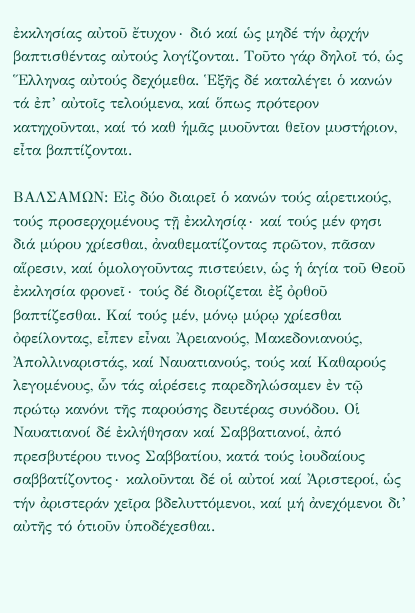ἐκκλησίας αὐτοῦ ἔτυχον∙ διό καί ὡς μηδέ τήν ἀρχήν βαπτισθέντας αὐτούς λογίζονται. Τοῦτο γάρ δηλοῖ τό, ὡς Ἕλληνας αὐτούς δεχόμεθα. Ἑξῆς δέ καταλέγει ὁ κανών τά ἐπ’ αὐτοῖς τελούμενα, καί ὅπως πρότερον κατηχοῦνται, καί τό καθ ἡμᾶς μυοῦνται θεῖον μυστήριον, εἶτα βαπτίζονται.

ΒΑΛΣΑΜΩΝ: Εἰς δύο διαιρεῖ ὁ κανών τούς αἱρετικούς, τούς προσερχομένους τῇ ἐκκλησίᾳ∙ καί τούς μέν φησι διά μύρου χρίεσθαι, ἀναθεματίζοντας πρῶτον, πᾶσαν αἵρεσιν, καί ὁμολογοῦντας πιστεύειν, ὡς ἡ ἁγία τοῦ Θεοῦ ἐκκλησία φρονεῖ∙ τούς δέ διορίζεται ἐξ ὀρθοῦ βαπτίζεσθαι. Καί τούς μέν, μόνῳ μύρῳ χρίεσθαι ὀφείλοντας, εἶπεν εἶναι Ἀρειανούς, Μακεδονιανούς, Ἀπολλιναριστάς, καί Ναυατιανούς, τούς καί Καθαρούς λεγομένους, ὧν τάς αἱρέσεις παρεδηλώσαμεν ἐν τῷ πρώτῳ κανόνι τῆς παρούσης δευτέρας συνόδου. Οἱ Ναυατιανοί δέ ἐκλήθησαν καί Σαββατιανοί, ἀπό πρεσβυτέρου τινος Σαββατίου, κατά τούς ἰουδαίους σαββατίζοντος∙ καλοῦνται δέ οἱ αὐτοί καί Ἀριστεροί, ὡς τήν ἀριστεράν χεῖρα βδελυττόμενοι, καί μή ἀνεχόμενοι δι’ αὐτῆς τό ὁτιοῦν ὑποδέχεσθαι.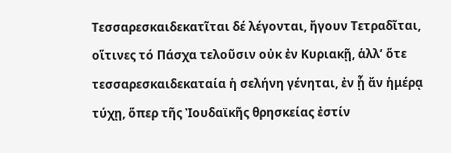Τεσσαρεσκαιδεκατῖται δέ λέγονται, ἤγουν Τετραδῖται, οἵτινες τό Πάσχα τελοῦσιν οὐκ ἐν Κυριακῇ, ἁλλ’ ὅτε τεσσαρεσκαιδεκαταία ἡ σελήνη γένηται, ἐν ᾗ ἄν ἡμέρᾳ τύχῃ, ὅπερ τῆς Ἰουδαϊκῆς θρησκείας ἐστίν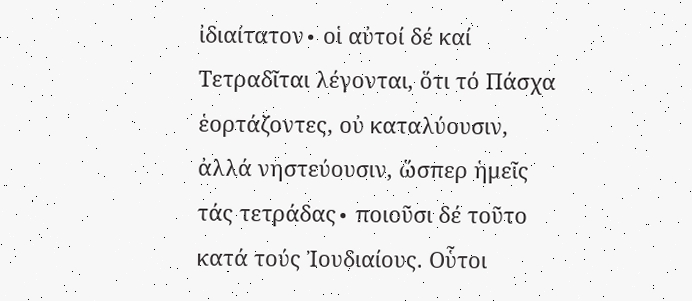ἰδιαίτατον∙ οἱ αὐτοί δέ καί Τετραδῖται λέγονται, ὅτι τό Πάσχα ἑορτάζοντες, οὐ καταλύουσιν, ἀλλά νηστεύουσιν, ὥσπερ ἡμεῖς τάς τετράδας∙ ποιοῦσι δέ τοῦτο κατά τούς Ἰουδιαίους. Οὗτοι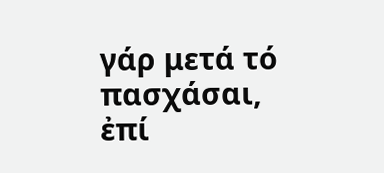γάρ μετά τό πασχάσαι, ἐπί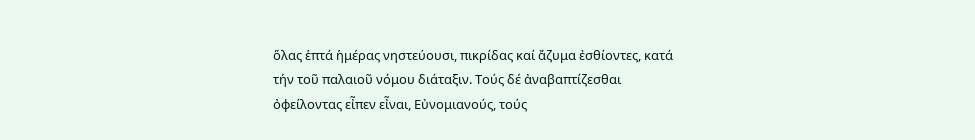ὅλας ἑπτά ἡμέρας νηστεύουσι, πικρίδας καί ἄζυμα ἐσθίοντες, κατά τήν τοῦ παλαιοῦ νόμου διάταξιν. Τούς δέ ἀναβαπτίζεσθαι ὀφείλοντας εἶπεν εἶναι, Εὐνομιανούς, τούς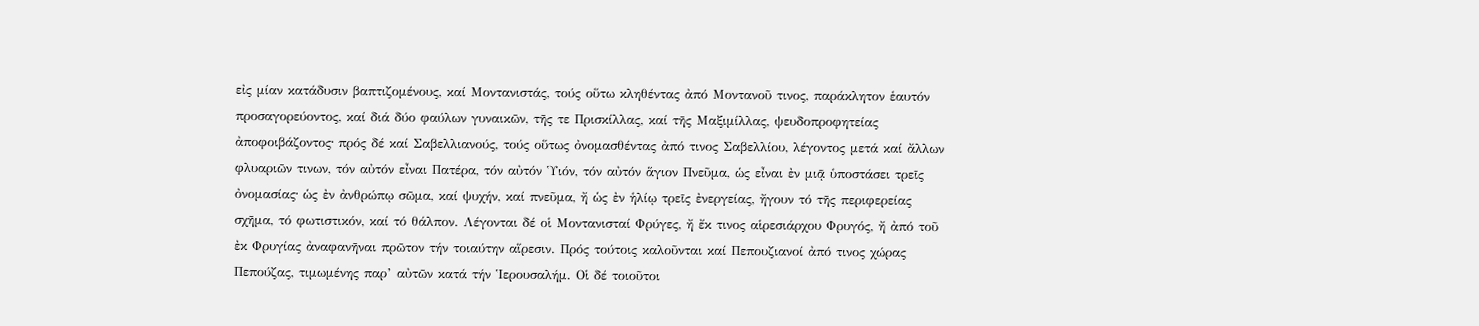εἰς μίαν κατάδυσιν βαπτιζομένους, καί Μοντανιστάς, τούς οὕτω κληθέντας ἀπό Μοντανοῦ τινος, παράκλητον ἑαυτόν προσαγορεύοντος, καί διά δύο φαύλων γυναικῶν, τῆς τε Πρισκίλλας, καί τῆς Μαξιμίλλας, ψευδοπροφητείας ἀποφοιβάζοντος∙ πρός δέ καί Σαβελλιανούς, τούς οὕτως ὀνομασθέντας ἀπό τινος Σαβελλίου, λέγοντος μετά καί ἄλλων φλυαριῶν τινων, τόν αὐτόν εἶναι Πατέρα, τόν αὐτόν Ὑιόν, τόν αὐτόν ἅγιον Πνεῦμα, ὡς εἶναι ἐν μιᾷ ὑποστάσει τρεῖς ὀνομασίας∙ ὡς ἐν ἀνθρώπῳ σῶμα, καί ψυχήν, καί πνεῦμα, ἤ ὡς ἐν ἡλίῳ τρεῖς ἐνεργείας, ἤγουν τό τῆς περιφερείας σχῆμα, τό φωτιστικόν, καί τό θάλπον. Λέγονται δέ οἱ Μοντανισταί Φρύγες, ἤ ἔκ τινος αἱρεσιάρχου Φρυγός, ἤ ἀπό τοῦ ἐκ Φρυγίας ἀναφανῆναι πρῶτον τήν τοιαύτην αἵρεσιν. Πρός τούτοις καλοῦνται καί Πεπουζιανοί ἀπό τινος χώρας Πεπούζας, τιμωμένης παρ’ αὐτῶν κατά τήν Ἱερουσαλήμ. Οἱ δέ τοιοῦτοι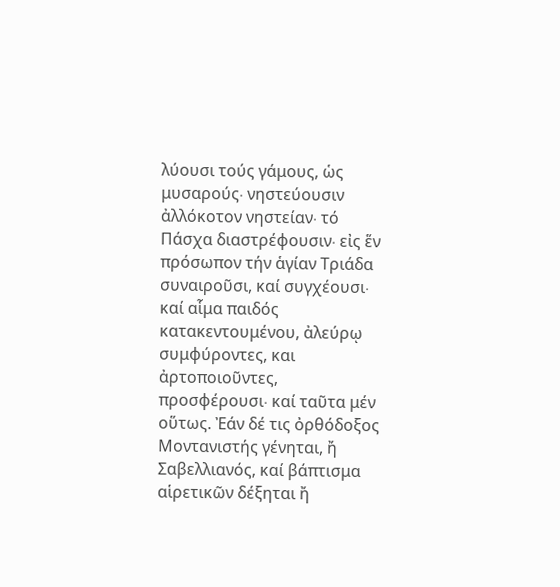λύουσι τούς γάμους, ὡς μυσαρούς∙ νηστεύουσιν ἀλλόκοτον νηστείαν∙ τό Πάσχα διαστρέφουσιν∙ εἰς ἕν πρόσωπον τήν ἁγίαν Τριάδα συναιροῦσι, καί συγχέουσι∙ καί αἷμα παιδός κατακεντουμένου, ἀλεύρῳ συμφύροντες, και ἀρτοποιοῦντες, προσφέρουσι∙ καί ταῦτα μέν οὕτως. Ἐάν δέ τις ὀρθόδοξος Μοντανιστής γένηται, ἤ Σαβελλιανός, καί βάπτισμα αἱρετικῶν δέξηται ἤ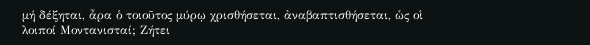μή δέξηται, ἆρα ὁ τοιοῦτος μύρῳ χρισθήσεται, ἀναβαπτισθήσεται, ὡς οἱ λοιποί Μοντανισταί; Ζήτει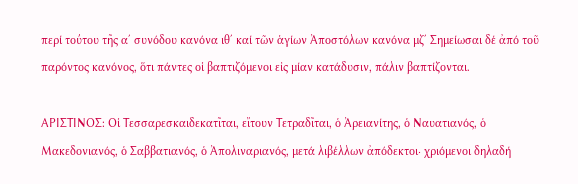περί τούτου τῆς α΄ συνόδου κανόνα ιθ΄ καί τῶν ἁγίων Ἀποστόλων κανόνα μζ΄ Σημείωσαι δέ ἀπό τοῦ παρόντος κανόνος, ὅτι πάντες οἱ βαπτιζόμενοι εἰς μίαν κατάδυσιν, πάλιν βαπτίζονται.

ΑΡΙΣΤΙΝΟΣ: Οἱ Τεσσαρεσκαιδεκατῖται, εἴτουν Τετραδῖται, ὁ Ἀρειανίτης, ὁ Ναυατιανός, ὁ Μακεδονιανός, ὁ Σαββατιανός, ὁ Ἀπολιναριανός, μετά λιβέλλων ἀπόδεκτοι∙ χριόμενοι δηλαδή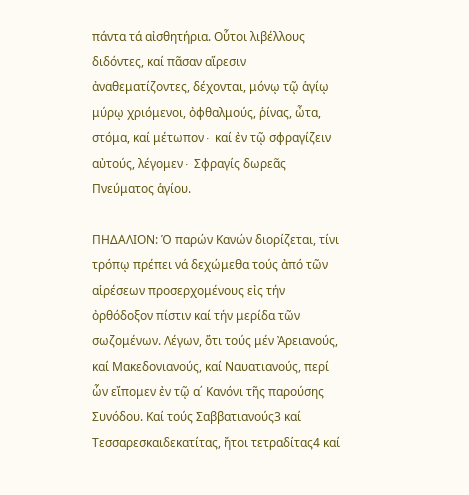πάντα τά αἰσθητήρια. Οὗτοι λιβέλλους διδόντες, καί πᾶσαν αἵρεσιν ἀναθεματίζοντες, δέχονται, μόνῳ τῷ ἁγίῳ μύρῳ χριόμενοι, ὀφθαλμούς, ῥίνας, ὦτα, στόμα, καί μέτωπον∙ καί ἐν τῷ σφραγίζειν αὐτούς, λέγομεν∙ Σφραγίς δωρεᾶς Πνεύματος ἁγίου.

ΠΗΔΑΛΙΟΝ: Ὁ παρών Κανών διορίζεται, τίνι τρόπῳ πρέπει νά δεχώμεθα τούς ἀπό τῶν αἱρέσεων προσερχομένους εἰς τήν ὀρθόδοξον πίστιν καί τήν μερίδα τῶν σωζομένων. Λέγων, ὅτι τούς μέν Ἀρειανούς, καί Μακεδονιανούς, καί Ναυατιανούς, περί ὧν εἴπομεν ἐν τῷ α΄ Κανόνι τῆς παρούσης Συνόδου. Καί τούς Σαββατιανούς3 καί Τεσσαρεσκαιδεκατίτας, ἤτοι τετραδίτας4 καί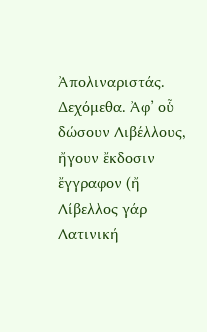Ἀπολιναριστάς. Δεχόμεθα. Ἀφ’ οὗ δώσουν Λιβέλλους, ἤγουν ἔκδοσιν ἔγγραφον (ἤ Λίβελλος γάρ Λατινική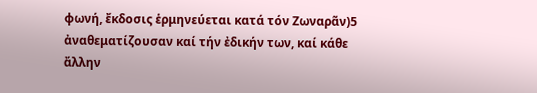φωνή, ἔκδοσις ἑρμηνεύεται κατά τόν Ζωναρᾶν)5 ἀναθεματίζουσαν καί τήν ἐδικήν των, καί κάθε ἄλλην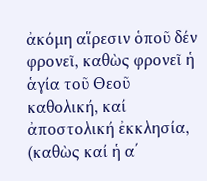ἀκόμη αἵρεσιν ὁποῦ δέν φρονεῖ, καθὼς φρονεῖ ἡ ἁγία τοῦ Θεοῦ καθολική, καί ἀποστολική ἐκκλησία, (καθὼς καί ἡ α΄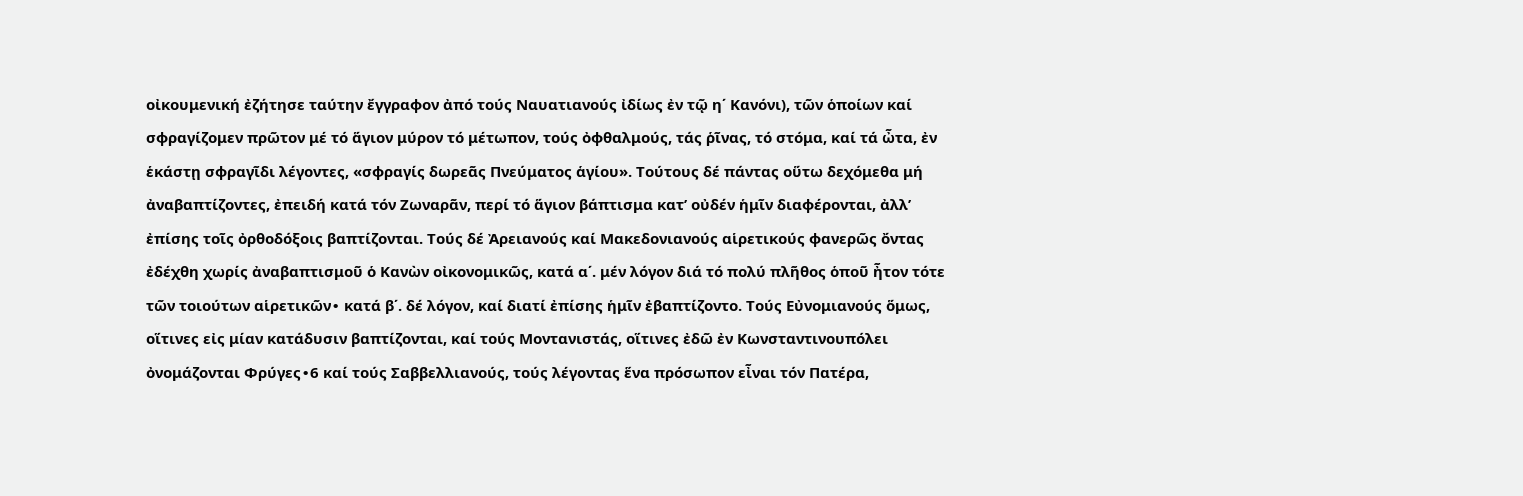οἰκουμενική ἐζήτησε ταύτην ἔγγραφον ἀπό τούς Ναυατιανούς ἰδίως ἐν τῷ η΄ Κανόνι), τῶν ὁποίων καί σφραγίζομεν πρῶτον μέ τό ἅγιον μύρον τό μέτωπον, τούς ὀφθαλμούς, τάς ῥῖνας, τό στόμα, καί τά ὦτα, ἐν ἑκάστῃ σφραγῖδι λέγοντες, «σφραγίς δωρεᾶς Πνεύματος ἁγίου». Τούτους δέ πάντας οὕτω δεχόμεθα μή ἀναβαπτίζοντες, ἐπειδή κατά τόν Ζωναρᾶν, περί τό ἅγιον βάπτισμα κατ’ οὐδέν ἡμῖν διαφέρονται, ἀλλ’ ἐπίσης τοῖς ὀρθοδόξοις βαπτίζονται. Τούς δέ Ἀρειανούς καί Μακεδονιανούς αἱρετικούς φανερῶς ὄντας ἐδέχθη χωρίς ἀναβαπτισμοῦ ὁ Κανὼν οἰκονομικῶς, κατά α΄. μέν λόγον διά τό πολύ πλῆθος ὁποῦ ἦτον τότε τῶν τοιούτων αἱρετικῶν∙ κατά β΄. δέ λόγον, καί διατί ἐπίσης ἡμῖν ἐβαπτίζοντο. Τούς Εὐνομιανούς ὅμως, οἵτινες εἰς μίαν κατάδυσιν βαπτίζονται, καί τούς Μοντανιστάς, οἵτινες ἐδῶ ἐν Κωνσταντινουπόλει ὀνομάζονται Φρύγες∙6 καί τούς Σαββελλιανούς, τούς λέγοντας ἕνα πρόσωπον εἶναι τόν Πατέρα,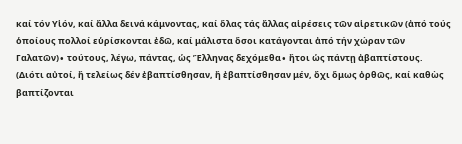καί τόν Υἱόν, καί ἄλλα δεινά κάμνοντας, καί ὅλας τάς ἄλλας αἱρέσεις τῶν αἱρετικῶν (ἀπό τούς ὁποίους πολλοί εὑρίσκονται ἐδῶ, καί μάλιστα ὅσοι κατάγονται ἀπό τήν χώραν τῶν Γαλατῶν)∙ τούτους, λέγω, πάντας, ὡς Ἕλληνας δεχόμεθα∙ ἤτοι ὡς πάντῃ ἀβαπτίστους. (Διότι αὐτοί, ἤ τελείως δέν ἐβαπτίσθησαν, ἤ ἐβαπτίσθησαν μέν, ὄχι ὅμως ὀρθῶς, καί καθὼς βαπτίζονται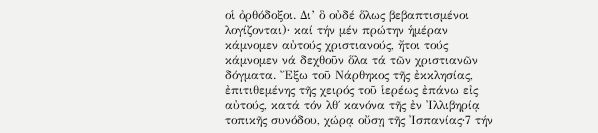οἱ ὀρθόδοξοι. Δι’ ὃ οὐδέ ὅλως βεβαπτισμένοι λογίζονται)∙ καί τήν μέν πρώτην ἡμέραν κάμνομεν αὐτούς χριστιανούς, ἤτοι τούς κάμνομεν νά δεχθοῦν ὅλα τά τῶν χριστιανῶν δόγματα. Ἔξω τοῦ Νάρθηκος τῆς ἐκκλησίας, ἐπιτιθεμένης τῆς χειρός τοῦ ἱερέως ἐπάνω εἰς αὐτούς, κατά τόν λθ΄ κανόνα τῆς ἐν Ἰλλιβηρίᾳ τοπικῆς συνόδου, χώρᾳ οὔσῃ τῆς Ἰσπανίας∙7 τήν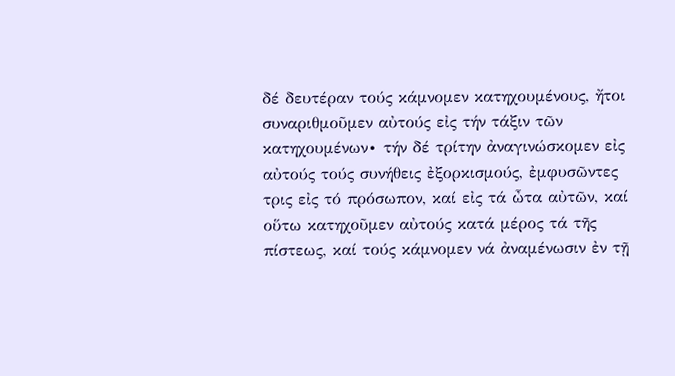δέ δευτέραν τούς κάμνομεν κατηχουμένους, ἤτοι συναριθμοῦμεν αὐτούς εἰς τήν τάξιν τῶν κατηχουμένων∙ τήν δέ τρίτην ἀναγινώσκομεν εἰς αὐτούς τούς συνήθεις ἐξορκισμούς, ἐμφυσῶντες τρις εἰς τό πρόσωπον, καί εἰς τά ὦτα αὐτῶν, καί οὕτω κατηχοῦμεν αὐτούς κατά μέρος τά τῆς πίστεως, καί τούς κάμνομεν νά ἀναμένωσιν ἐν τῇ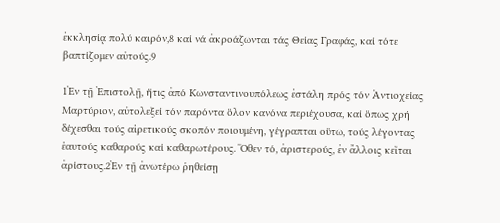ἐκκλησίᾳ πολύ καιρόν,8 καί νά ἀκροάζωνται τάς Θείας Γραφάς, καί τότε βαπτίζομεν αὐτούς.9

1Ἐν τῇ Ἐπιστολῇ, ἥτις ἀπό Κωνσταντινουπόλεως ἐστάλη πρός τόν Ἀντιοχείας Μαρτύριον, αὐτολεξεί τόν παρόντα ὅλον κανόνα περιέχουσα, καί ὅπως χρή δέχεσθαι τούς αἱρετικούς σκοπόν ποιουμένη, γέγραπται οὕτω, τούς λέγοντας ἑαυτούς καθαρούς καί καθαρωτέρους. Ὅθεν τό, ἀριστερούς, ἐν ἄλλοις κεῖται ἀρίστους.2Ἐν τῇ ἀνωτέρω ῥηθείσῃ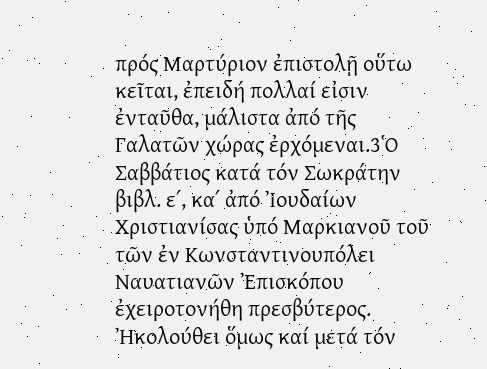πρός Μαρτύριον ἐπιστολῇ οὕτω κεῖται, ἐπειδή πολλαί εἰσιν ἐνταῦθα, μάλιστα ἀπό τῆς Γαλατῶν χώρας ἐρχόμεναι.3Ὁ Σαββάτιος κατά τόν Σωκράτην βιβλ. ε΄, κα΄ ἀπό Ἰουδαίων Χριστιανίσας ὑπό Μαρκιανοῦ τοῦ τῶν ἐν Κωνσταντινουπόλει Ναυατιανῶν Ἐπισκόπου ἐχειροτονήθη πρεσβύτερος. Ἠκολούθει ὅμως καί μετά τόν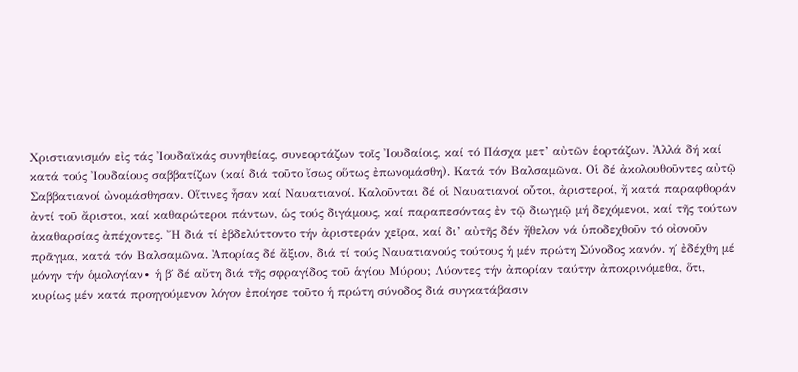Χριστιανισμόν εἰς τάς Ἰουδαϊκάς συνηθείας, συνεορτάζων τοῖς Ἰουδαίοις, καί τό Πάσχα μετ’ αὐτῶν ἑορτάζων. Ἀλλά δή καί κατά τούς Ἰουδαίους σαββατίζων (καί διά τοῦτο ἴσως οὕτως ἐπωνομάσθη). Κατά τόν Βαλσαμῶνα. Οἱ δέ ἀκολουθοῦντες αὐτῷ Σαββατιανοί ὠνομάσθησαν. Οἵτινες ἦσαν καί Ναυατιανοί. Καλοῦνται δέ οἱ Ναυατιανοί οὗτοι, ἀριστεροί, ἤ κατά παραφθοράν ἀντί τοῦ ἄριστοι, καί καθαρώτεροι πάντων, ὡς τούς διγάμους, καί παραπεσόντας ἐν τῷ διωγμῷ μή δεχόμενοι, καί τῆς τούτων ἀκαθαρσίας ἀπέχοντες. Ἤ διά τί ἐβδελύττοντο τήν ἀριστεράν χεῖρα, καί δι’ αὐτῆς δέν ἤθελον νά ὑποδεχθοῦν τό οἰονοῦν πρᾶγμα, κατά τόν Βαλσαμῶνα. Ἀπορίας δέ ἄξιον, διά τί τούς Ναυατιανούς τούτους ἡ μέν πρώτη Σύνοδος κανόν. η΄ ἐδέχθη μέ μόνην τήν ὁμολογίαν∙ ἡ β΄ δέ αὔτη διά τῆς σφραγίδος τοῦ ἁγίου Μύρου; Λύοντες τήν ἀπορίαν ταύτην ἀποκρινόμεθα, ὅτι, κυρίως μέν κατά προηγούμενον λόγον ἐποίησε τοῦτο ἡ πρώτη σύνοδος διά συγκατάβασιν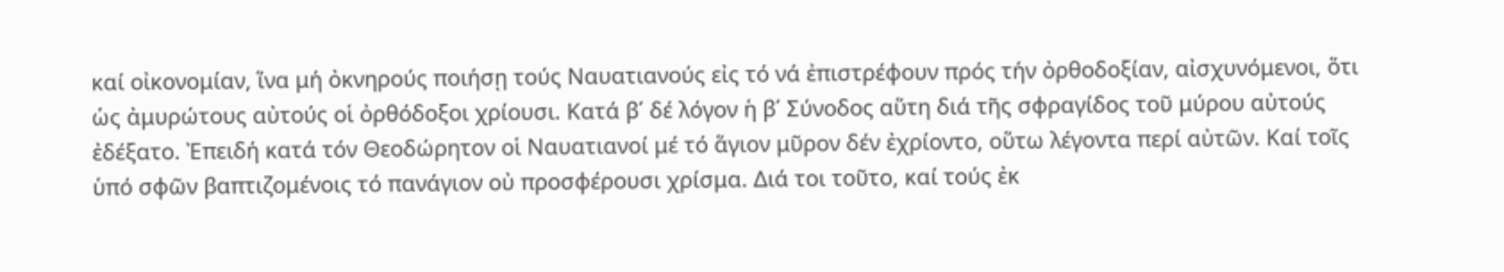καί οἰκονομίαν, ἵνα μή ὀκνηρούς ποιήσῃ τούς Ναυατιανούς εἰς τό νά ἐπιστρέφουν πρός τήν ὀρθοδοξίαν, αἰσχυνόμενοι, ὅτι ὡς ἀμυρώτους αὐτούς οἱ ὀρθόδοξοι χρίουσι. Κατά β΄ δέ λόγον ἡ β΄ Σύνοδος αὕτη διά τῆς σφραγίδος τοῦ μύρου αὐτούς ἐδέξατο. Ἐπειδή κατά τόν Θεοδώρητον οἱ Ναυατιανοί μέ τό ἅγιον μῦρον δέν ἐχρίοντο, οὕτω λέγοντα περί αὐτῶν. Καί τοῖς ὑπό σφῶν βαπτιζομένοις τό πανάγιον οὐ προσφέρουσι χρίσμα. Διά τοι τοῦτο, καί τούς ἐκ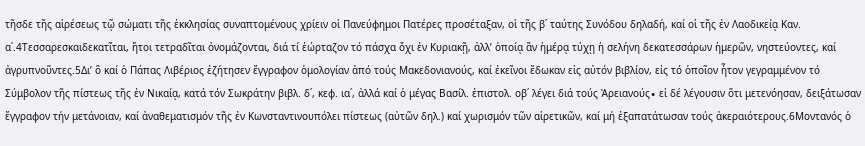τῆσδε τῆς αἱρέσεως τῷ σώματι τῆς ἐκκλησίας συναπτομένους χρίειν οἱ Πανεύφημοι Πατέρες προσέταξαν, οἱ τῆς β΄ ταύτης Συνόδου δηλαδή, καί οἱ τῆς ἐν Λαοδικείᾳ Καν. α΄.4Τεσσαρεσκαιδεκατῖται, ἤτοι τετραδῖται ὀνομάζονται, διά τί ἑώρταζον τό πάσχα ὄχι ἐν Κυριακῇ, ἀλλ’ ὁποίᾳ ἂν ἡμέρᾳ τύχῃ ἡ σελήνη δεκατεσσάρων ἡμερῶν, νηστεύοντες, καί ἀγρυπνοῦντες.5Δι’ ὃ καί ὁ Πάπας Λιβέριος ἐζήτησεν ἔγγραφον ὁμολογίαν ἀπό τούς Μακεδονιανούς, καί ἐκεῖνοι ἔδωκαν εἰς αὐτόν βιβλίον, εἰς τό ὁποῖον ἦτον γεγραμμένον τό Σύμβολον τῆς πίστεως τῆς ἐν Νικαίᾳ, κατά τόν Σωκράτην βιβλ. δ΄, κεφ. ια΄, ἀλλά καί ὁ μέγας Βασίλ. ἐπιστολ. οβ΄ λέγει διά τούς Ἀρειανούς∙ εἰ δέ λέγουσιν ὅτι μετενόησαν, δειξάτωσαν ἔγγραφον τήν μετάνοιαν, καί ἀναθεματισμόν τῆς ἐν Κωνσταντινουπόλει πίστεως (αὐτῶν δηλ.) καί χωρισμόν τῶν αἱρετικῶν, καί μή ἐξαπατάτωσαν τούς ἀκεραιότερους.6Μοντανός ὁ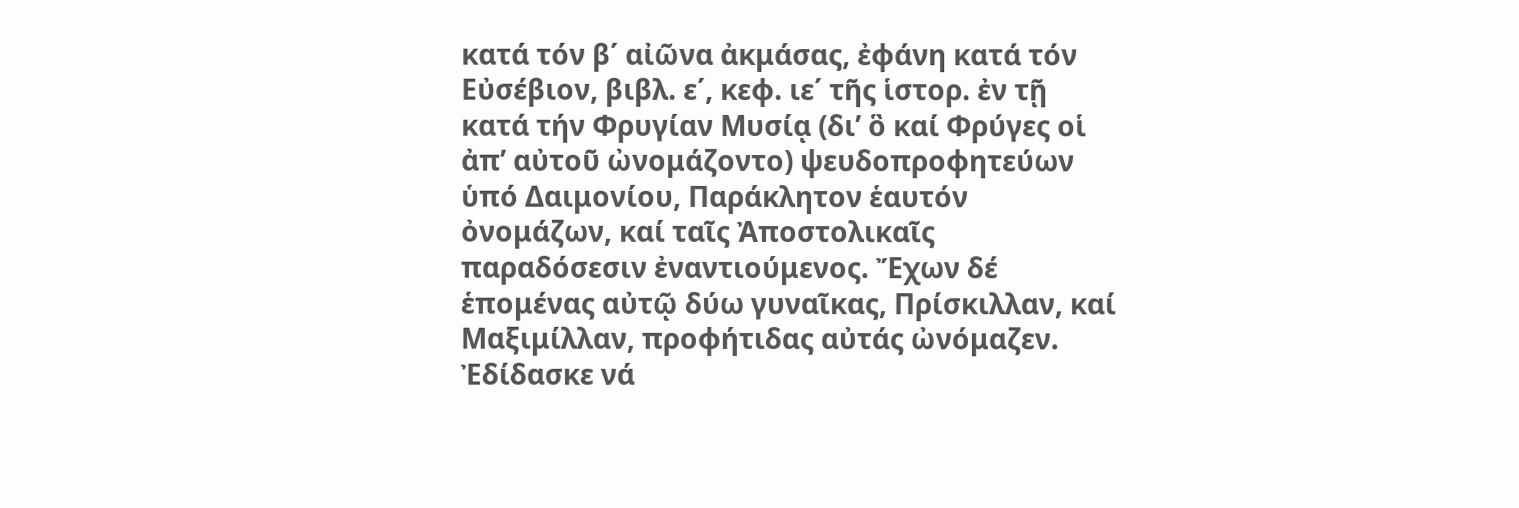κατά τόν β΄ αἰῶνα ἀκμάσας, ἐφάνη κατά τόν Εὐσέβιον, βιβλ. ε΄, κεφ. ιε΄ τῆς ἱστορ. ἐν τῇ κατά τήν Φρυγίαν Μυσίᾳ (δι’ ὃ καί Φρύγες οἱ ἀπ’ αὐτοῦ ὠνομάζοντο) ψευδοπροφητεύων ὑπό Δαιμονίου, Παράκλητον ἑαυτόν ὀνομάζων, καί ταῖς Ἀποστολικαῖς παραδόσεσιν ἐναντιούμενος. Ἔχων δέ ἑπομένας αὐτῷ δύω γυναῖκας, Πρίσκιλλαν, καί Μαξιμίλλαν, προφήτιδας αὐτάς ὠνόμαζεν. Ἐδίδασκε νά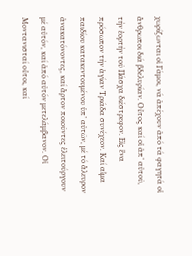χωρίζωνται οἱ Γάμοι, νά ἀπέχουν ἀπό τά φαγητά οἱ ἄνθρωποι διά βδελυρίαν. Οὗτος καί οἱ ἀπ’ αὐτοῦ, τήν ἑορτήν τοῦ Πάσχα διέστρεφον. Εἰς ἕνα πρόσωπον τήν ἁγίαν Τριάδα συνέχεον. Καί αἷμα παιδίου κατακεντουμένου ὑπ’ αὐτῶν, μέ τό ἄλευρον ἀνακατόνοντες, καί ἄρτον ποιοῦντες ἐλειτούργουν μέ αὐτόν, καί ἀπό αὐτόν μετελάμβανον. Οἱ Μοντανισταί οὗτοι, καί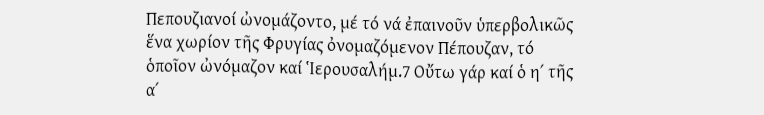Πεπουζιανοί ὠνομάζοντο, μέ τό νά ἐπαινοῦν ὑπερβολικῶς ἕνα χωρίον τῆς Φρυγίας ὀνομαζόμενον Πέπουζαν, τό ὁποῖον ὠνόμαζον καί Ἱερουσαλήμ.7 Οὔτω γάρ καί ὁ η΄ τῆς α΄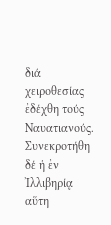διά χειροθεσίας ἐδέχθη τούς Ναυατιανούς. Συνεκροτήθη δέ ἡ ἐν Ἰλλιβηρίᾳ αὕτη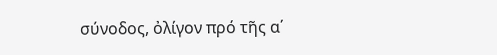σύνοδος, ὀλίγον πρό τῆς α΄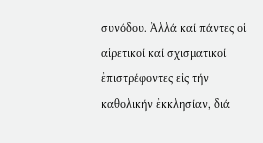συνόδου. Ἀλλά καί πάντες οἱ αἱρετικοί καί σχισματικοί ἐπιστρέφοντες εἰς τήν καθολικήν ἐκκλησίαν, διά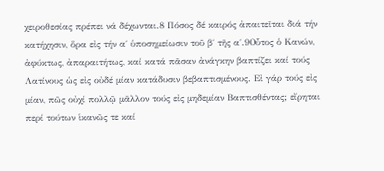χειροθεσίας πρέπει νά δέχωνται.8 Πόσος δέ καιρός ἀπαιτεῖται διά τήν κατήχησιν, ὅρα εἰς τήν α΄ ὑποσημείωσιν τοῦ β΄ τῆς α΄.9Οὗτος ὁ Κανών, ἀφύκτως, ἀπαραιτήτως, καί κατά πᾶσαν ἀνάγκην βαπτίζει καί τούς Λατίνους ὡς εἰς οὐδέ μίαν κατάδυσιν βεβαπτισμένους. Εἰ γάρ τούς εἰς μίαν, πῶς οὐχί πολλῷ μᾶλλον τούς εἰς μηδεμίαν Βαπτισθέντας; εἴρηται περί τούτων ἱκανῶς τε καί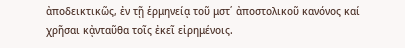ἀποδεικτικῶς, ἐν τῇ ἑρμηνείᾳ τοῦ μστ΄ ἀποστολικοῦ κανόνος καί χρῆσαι κᾀνταῦθα τοῖς ἐκεῖ εἰρημένοις.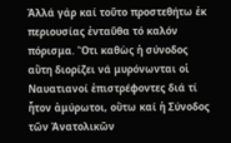Ἀλλά γάρ καί τοῦτο προστεθήτω ἐκ περιουσίας ἐνταῦθα τό καλόν πόρισμα. Ὅτι καθὼς ἡ σύνοδος αὕτη διορίζει νά μυρόνωνται οἱ Ναυατιανοί ἐπιστρέφοντες διά τί ἦτον ἀμύρωτοι, οὕτω καί ἡ Σύνοδος τῶν Ἀνατολικῶν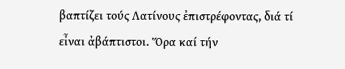βαπτίζει τούς Λατίνους ἐπιστρέφοντας, διά τί εἶναι ἀβάπτιστοι. Ὅρα καί τήν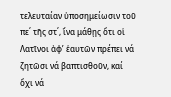τελευταίαν ὑποσημείωσιν τοῦ πε΄ τῆς στ΄, ἵνα μάθῃς ὅτι οἱ Λατῖνοι ἀφ’ ἑαυτῶν πρέπει νά ζητῶσι νά βαπτισθοῦν, καί ὄχι νά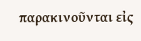παρακινοῦνται εἰς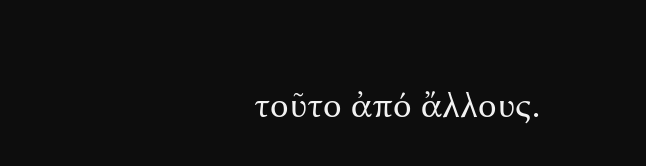τοῦτο ἀπό ἄλλους.